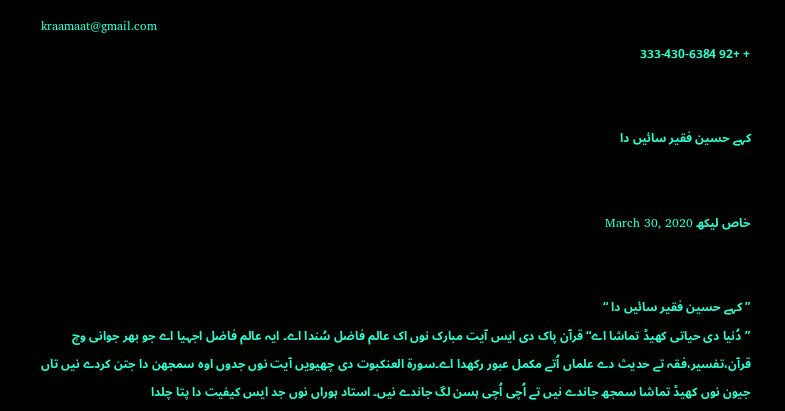kraamaat@gmail.com
+ +92 333-430-6384


کہے حسین فقیر سائیں دا


خاص لیکھ March 30, 2020


” کہے حسین فقیر سائیں دا “
”دُنیا دی حیاتی کھیڈ تماشا اے“قرآن پاک دی ایس آیت مبارک نوں اک عالم فاضل سُندا اے۔ ایہ عالم فاضل اجہیا اے جو بھر جوانی وچ قرآن،تفسیر،فقہ تے حدیث دے علماں اُتے مکمل عبور رکھدا اے۔سورۃ العنکبوت دی چھیویں آیت نوں جدوں اوہ سمجھن دا جتن کردے نیں تاں جیون نوں کھیڈ تماشا سمجھ جاندے نیں تے اُچی اُچی ہسن لگ جاندے نیں۔ استاد ہوراں نوں جد ایس کیفیت دا پتا چلدا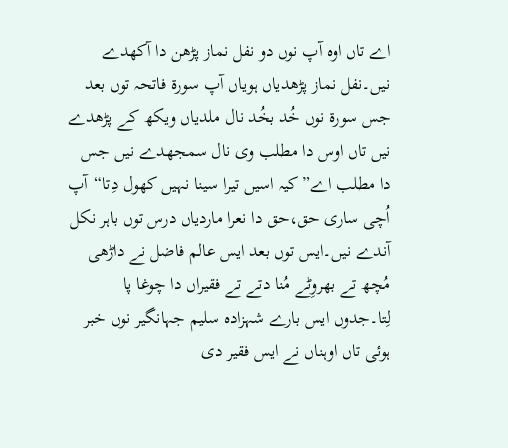اے تاں اوہ آپ نوں دو نفل نماز پڑھن دا آکھدے نیں۔نفل نماز پڑھدیاں ہویاں آپ سورۃ فاتحہ توں بعد جس سورۃ نوں خُد بخُد نال ملدیاں ویکھ کے پڑھدے نیں تاں اوس دا مطلب وی نال سمجھدے نیں جس دا مطلب اے”کیہ اسیں تیرا سینا نہیں کھول دِتا“آپ اُچی ساری حق،حق دا نعرا ماردیاں درس توں باہر نکل آندے نیں۔ایس توں بعد ایس عالم فاضل نے داڑھی مُچھ تے بھروِٹے مُنا دتے تے فقیراں دا چوغا پا لِتا۔جدوں ایس بارے شہزادہ سلیم جہانگیر نوں خبر ہوئی تاں اوہناں نے ایس فقیر دی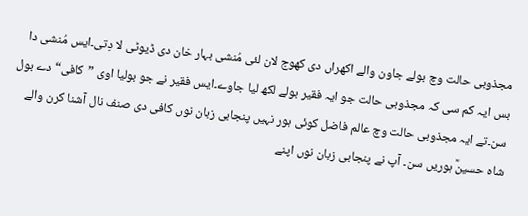مجذوبی حالت وچ بولے جاون والے اکھراں دی کھوج لان لئی مُنشی بہار خان دی ڈیوٹی لا دِتی۔ایس مُنشی دا بس ایہ کم سی کہ مجذوبی حالت جو ایہ فقیر بولے لکھ لیا جاوے۔ایس فقیر نے جو بولیا اوی ”کافی“ دے بول سن۔تے ایہ مجذوبی حالت وچ عالم فاضل کوئی ہور نہیں پنجابی زبان نوں کافی دی صنف نال آشنا کرن والے شاہ حسینؒ ہوریں سن۔ آپ نے پنجابی زبان نوں اپنے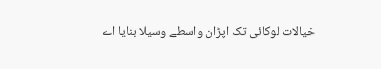خیالات لوکائی تک اپڑان واسطے وسیلا بنایا اے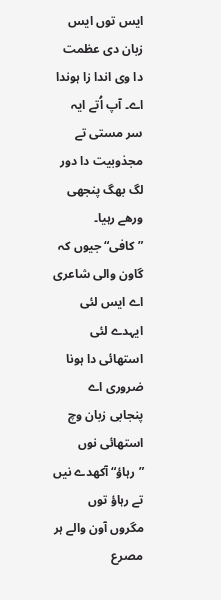ایس توں ایس زبان دی عظمت دا وی اندا زا ہوندا اے۔ آپ اُتے ایہ سر مستی تے مجذوبیت دا دور لگ بھگ پنجھی ورھے رہیا۔ ”کافی“ جیوں کہ گاون والی شاعری اے ایس لئی ایہدے لئی استھائی دا ہونا ضروری اے پنجابی زبان وچ استھائی نوں ”رہاؤ“ آکھدے نیں تے رہاؤ توں مگروں آون والے ہر مصرع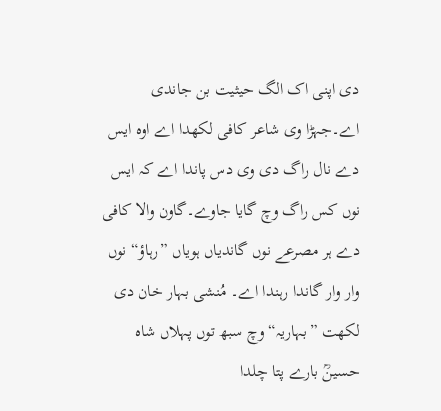دی اپنی اک الگ حیثیت بن جاندی اے۔جہڑا وی شاعر کافی لکھدا اے اوہ ایس دے نال راگ دی وی دس پاندا اے کہ ایس نوں کس راگ وچ گایا جاوے۔گاون والا کافی دے ہر مصرعے نوں گاندیاں ہویاں ”رہاؤ“ نوں وار وار گاندا رہندا اے۔ مُنشی بہار خان دی لکھت ”بہاریہ“ وچ سبھ توں پہلاں شاہ حسینؒ بارے پتا چلدا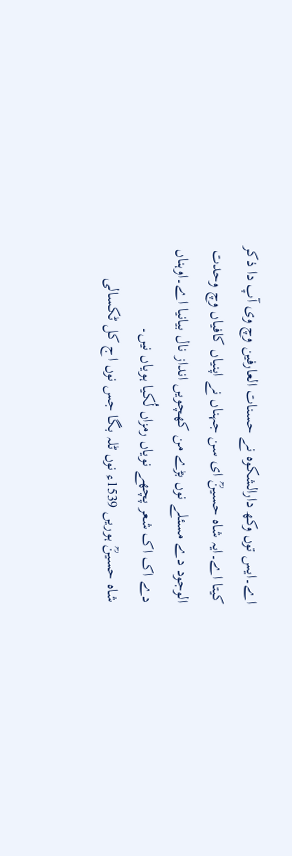اے۔ایس توں وکھ دارالشکوہ نے حسنات العارفین وچ وی آپ دا ذکر کیتا اے۔ایہ شاہ حسینؒ ای سن جہناں نے اپنیاں کافیاں وچ وحدت الوجود دے مسئلے نوں بڑے من کھچویں انداز نال بیانیا اے۔اوہناں دے اک اک شعر پچھے نویاں رمزاں لُکیا ہویاں نیں۔
شاہ حسینؒ ہوریں 1539ء نوں ٹلہ بگا جس نوں اج کل ٹکسالی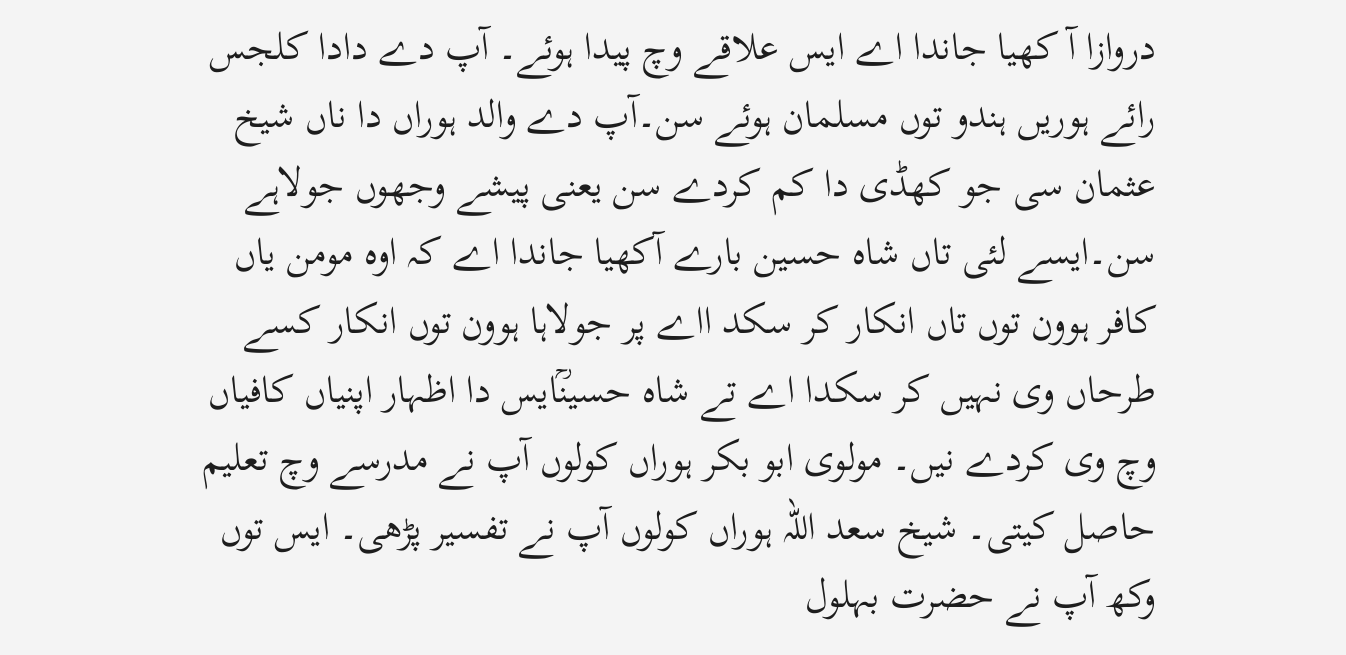دروازا آ کھیا جاندا اے ایس علاقے وچ پیدا ہوئے۔ آپ دے دادا کلجس رائے ہوریں ہندو توں مسلمان ہوئے سن۔آپ دے والد ہوراں دا ناں شیخ عثمان سی جو کھڈی دا کم کردے سن یعنی پیشے وجھوں جولاہے سن۔ایسے لئی تاں شاہ حسین بارے آکھیا جاندا اے کہ اوہ مومن یاں کافر ہوون توں تاں انکار کر سکد ااے پر جولاہا ہوون توں انکار کسے طرحاں وی نہیں کر سکدا اے تے شاہ حسینؒایس دا اظہار اپنیاں کافیاں وچ وی کردے نیں۔ مولوی ابو بکر ہوراں کولوں آپ نے مدرسے وچ تعلیم حاصل کیتی۔ شیخ سعد اللہ ہوراں کولوں آپ نے تفسیر پڑھی۔ ایس توں وکھ آپ نے حضرت بہلول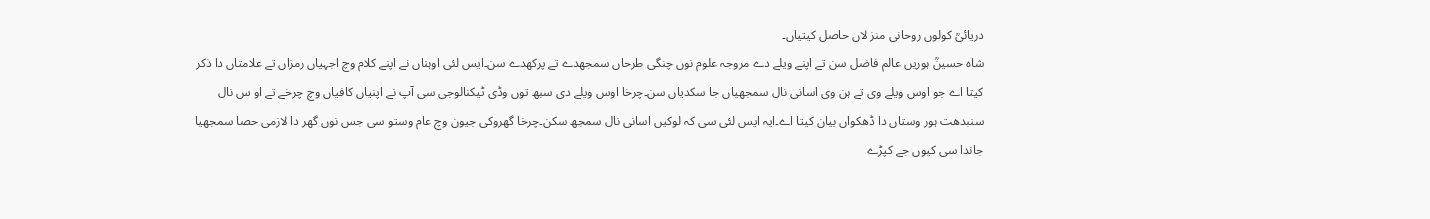دریائیؒ کولوں روحانی منز لاں حاصل کیتیاں۔
شاہ حسینؒ ہوریں عالم فاضل سن تے اپنے ویلے دے مروجہ علوم نوں چنگی طرحاں سمجھدے تے پرکھدے سن۔ایس لئی اوہناں نے اپنے کلام وچ اجہیاں رمزاں تے علامتاں دا ذکر کیتا اے جو اوس ویلے وی تے ہن وی اسانی نال سمجھیاں جا سکدیاں سن۔چرخا اوس ویلے دی سبھ توں وڈی ٹیکنالوجی سی آپ نے اپنیاں کافیاں وچ چرخے تے او س نال سنبدھت ہور وستاں دا ڈھکواں بیان کیتا اے۔ایہ ایس لئی سی کہ لوکیں اسانی نال سمجھ سکن۔چرخا گھروکی جیون وچ عام وستو سی جس نوں گھر دا لازمی حصا سمجھیا جاندا سی کیوں جے کپڑے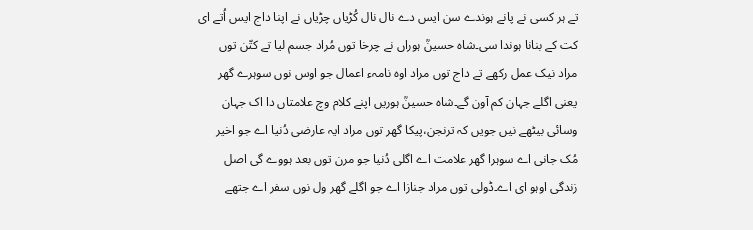تے ہر کسی نے پانے ہوندے سن ایس دے نال نال کُڑیاں چڑیاں نے اپنا داج ایس اُتے ای کت کے بنانا ہوندا سی۔شاہ حسینؒ ہوراں نے چرخا توں مُراد جسم لیا تے کتّن توں مراد نیک عمل رکھے تے داج توں مراد اوہ نامہء اعمال جو اوس نوں سوہرے گھر یعنی اگلے جہان کم آون گے۔شاہ حسینؒ ہوریں اپنے کلام وچ علامتاں دا اک جہان وسائی بیٹھے نیں جویں کہ ترنجن،پیکا گھر توں مراد ایہ عارضی دُنیا اے جو اخیر مُک جانی اے سوہرا گھر علامت اے اگلی دُنیا جو مرن توں بعد ہووے گی اصل زندگی اوہو ای اے۔ڈولی توں مراد جنازا اے جو اگلے گھر ول نوں سفر اے جتھے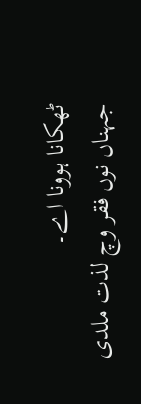ٹھکانا ہوونا اے۔
جہناں نوں فقر وچ لذت ملدی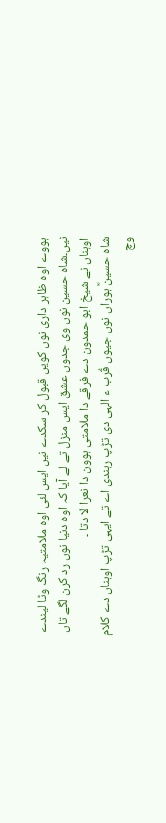ہووے اوہ ظاہر داری نوں کویں قبول کر سکدے نیں ایس لئی اوہ ملامتیہ رنگ وٹا لیندے نیں۔شاہ حسین نوں وی جدوں عشق ایس منزل تے لے آیا کہ اوہ دنیا نوں رد کرن لگے تاں اوہناں نے شیخ ابو حمدون دے فرقے دا ملامتی ہوون دا نعرا لا دتا ۔
شاہ حسینؒ ہوراں نوں جیوں قُرب ء الہی دی تڑپ رہندی اے تے ایہی تڑپ اوہناں دے کلام وچ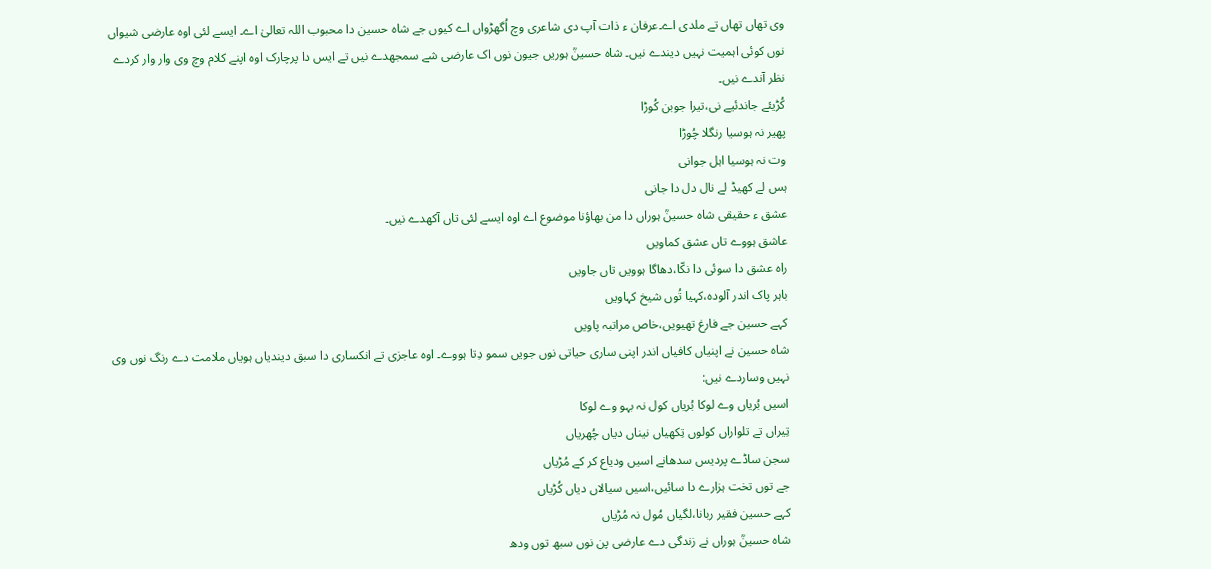وی تھاں تھاں تے ملدی اے۔عرفان ء ذات آپ دی شاعری وچ اُگھڑواں اے کیوں جے شاہ حسین دا محبوب اللہ تعالیٰ اے۔ ایسے لئی اوہ عارضی شیواں نوں کوئی اہمیت نہیں دیندے نیں۔ شاہ حسینؒ ہوریں جیون نوں اک عارضی شے سمجھدے نیں تے ایس دا پرچارک اوہ اپنے کلام وچ وی وار وار کردے نظر آندے نیں۔
کُڑیئے جاندئیے نی،تیرا جوبن کُوڑا
پھیر نہ ہوسیا رنگلا چُوڑا
وت نہ ہوسیا اہل جوانی
ہس لے کھیڈ لے نال دل دا جانی
عشق ء حقیقی شاہ حسینؒ ہوراں دا من بھاؤنا موضوع اے اوہ ایسے لئی تاں آکھدے نیں۔
عاشق ہووے تاں عشق کماویں
راہ عشق دا سوئی دا نکّا،دھاگا ہوویں تاں جاویں
باہر پاک اندر آلودہ،کہیا تُوں شیخ کہاویں
کہے حسین جے فارغ تھیویں،خاص مراتبہ پاویں
شاہ حسین نے اپنیاں کافیاں اندر اپنی ساری حیاتی نوں جویں سمو دِتا ہووے۔ اوہ عاجزی تے انکساری دا سبق دیندیاں ہویاں ملامت دے رنگ نوں وی نہیں وساردے نیں:
اسیں بُریاں وے لوکا بُریاں کول نہ بہو وے لوکا
تِیراں تے تلواراں کولوں تِکھیاں نیناں دیاں چُھریاں
سجن ساڈے پردیس سدھانے اسیں ودیاع کر کے مُڑیاں
جے توں تخت ہزارے دا سائیں،اسیں سیالاں دیاں کُڑیاں
کہے حسین فقیر ربانا،لگیاں مُول نہ مُڑیاں
شاہ حسینؒ ہوراں نے زندگی دے عارضی پن نوں سبھ توں ودھ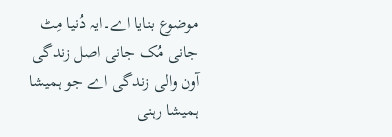موضوع بنایا اے۔ایہ دُنیا مِٹ جانی مُک جانی اصل زندگی آون والی زندگی اے جو ہمیشا ہمیشا رہنی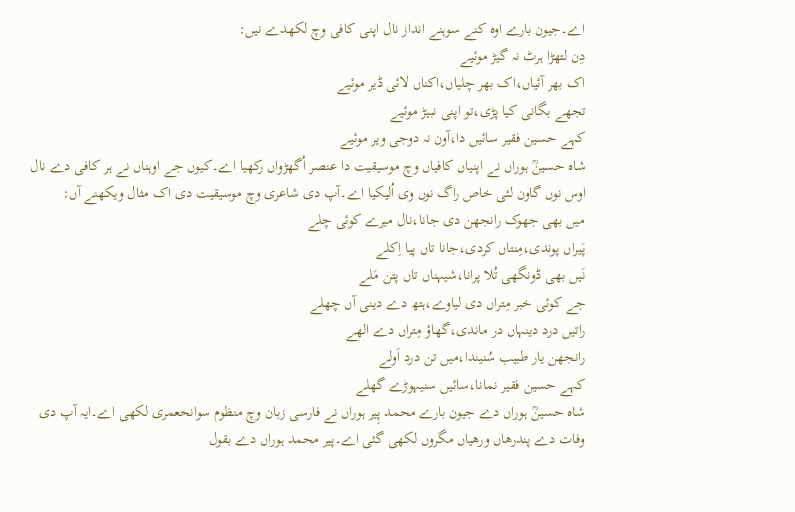اے۔جیون بارے اوہ کنے سوہنے انداز نال اپنی کافی وچ لکھدے نیں:
دِن لتھڑا ہرٹ نہ گیڑ موئیے
اک بھر آئیاں،اک بھر چلیاں،اکناں لائی ڈیر موئیے
تجھے بگانی کیا پڑی،تو اپنی نبیڑ موئیے
کہے حسین فقیر سائیں دا،آون نہ دوجی ویر موئیے
شاہ حسینؒ ہوراں نے اپنیاں کافیاں وچ موسیقیت دا عنصر اُگھڑواں رکھیا اے۔کیوں جے اوہناں نے ہر کافی دے نال اوس نوں گاون لئی خاص راگ نوں وی اُلیکیا اے۔آپ دی شاعری وچ موسیقیت دی اک مثال ویکھنے آں:
میں بھی جھوک رانجھن دی جانا،نال میرے کوئی چلے
پَیراں پوندی،مِنتاں کردی،جانا تاں پیا اِکلے
نَیں بھی ڈونگھی تُلا پرانا،شیہناں تاں پتن مَلے
جے کوئی خبر مِتراں دی لیاوے،ہتھ دے دینی آں چھلے
راتیں درد دینہاں در ماندی،گھاؤ مِتراں دے الھے
رانجھن یار طبیب سُنیندا،میں تن درد اَولے
کہے حسین فقیر نمانا،سائیں سنیہوڑے گھلے
شاہ حسینؒ ہوراں دے جیون بارے محمد پِیر ہوراں نے فارسی زبان وچ منظوم سوانحعمری لکھی اے۔ایہ آپ دی وفات دے پندرھاں ورھیاں مگروں لکھی گئی اے۔پیر محمد ہوراں دے بقول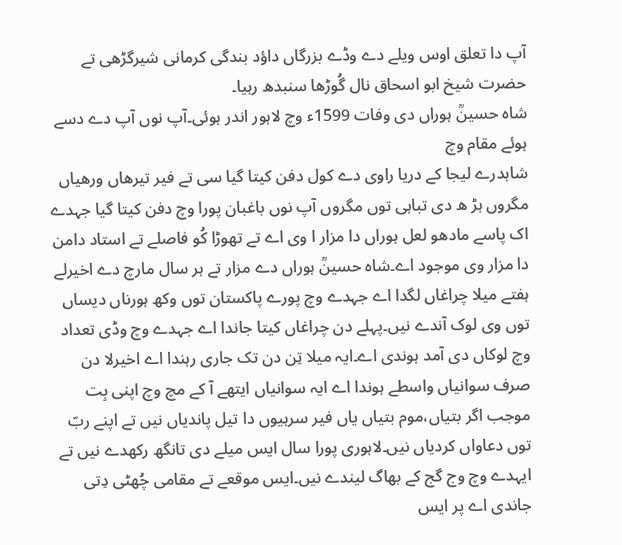آپ دا تعلق اوس ویلے دے وڈے بزرگاں داؤد بندگی کرمانی شیرگڑھی تے حضرت شیخ ابو اسحاق نال گُوڑھا سنبدھ رہیا۔
شاہ حسینؒ ہوراں دی وفات 1599ء وچ لاہور اندر ہوئی۔آپ نوں آپ دے دسے ہوئے مقام وچ
شاہدرے لیجا کے دریا راوی دے کول دفن کیتا گیا سی تے فیر تیرھاں ورھیاں مگروں ہڑ ھ دی تباہی توں مگروں آپ نوں باغبان پورا وچ دفن کیتا گیا جہدے اک پاسے مادھو لعل ہوراں دا مزار ا وی اے تے تھوڑا کُو فاصلے تے استاد دامن دا مزار وی موجود اے۔شاہ حسینؒ ہوراں دے مزار تے ہر سال مارچ دے اخیرلے ہفتے میلا چراغاں لگدا اے جہدے وچ پورے پاکستان توں وکھ ہورناں دیساں توں وی لوک آندے نیں۔پہلے دن چراغاں کیتا جاندا اے جہدے وچ وڈی تعداد وچ لوکاں دی آمد ہوندی اے۔ایہ میلا تِن دن تک جاری رہندا اے اخیرلا دن صرف سوانیاں واسطے ہوندا اے ایہ سوانیاں ایتھے آ کے مچ وچ اپنی بِت موجب اگر بتیاں،موم بتیاں یاں فیر سرہیوں دا تیل پاندیاں نیں تے اپنے ربّ توں دعاواں کردیاں نیں۔لاہوری پورا سال ایس میلے دی تانگھ رکھدے نیں تے ایہدے وچ وج گج کے بھاگ لیندے نیں۔ایس موقعے تے مقامی چُھٹی دِتی جاندی اے پر ایس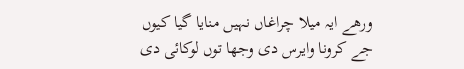ورھے ایہ میلا چراغاں نہیں منایا گیا کیوں جے کرونا وایرس دی وجھا توں لوکائی دی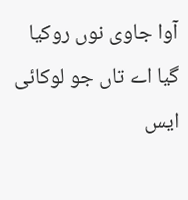آوا جاوی نوں روکیا گیا اے تاں جو لوکائی ایس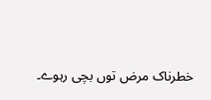خطرناک مرض توں بچی رہوے۔